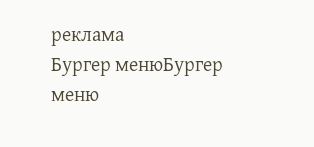реклама
Бургер менюБургер меню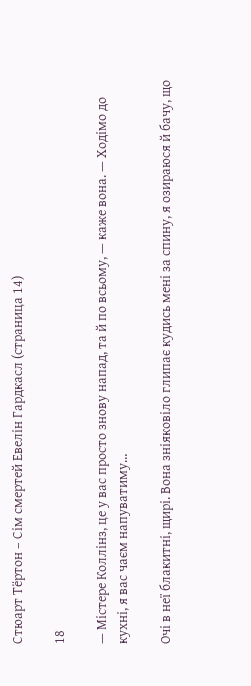Стюарт Тёртон – Сім смертей Евелін Гардкасл (страница 14)

18

— Містере Коллінз, це у вас просто знову напад, та й по всьому, — каже вона. — Ходімо до кухні, я вас чаєм напуватиму…

Очі в неї блакитні, щирі. Вона зніяковіло глипає кудись мені за спину, я озираюся й бачу, що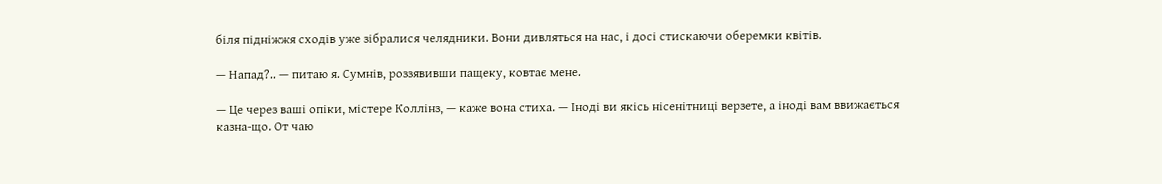біля підніжжя сходів уже зібралися челядники. Вони дивляться на нас, і досі стискаючи оберемки квітів.

— Напад?.. — питаю я. Сумнів, роззявивши пащеку, ковтає мене.

— Це через ваші опіки, містере Коллінз, — каже вона стиха. — Іноді ви якісь нісенітниці верзете, а іноді вам ввижається казна-що. От чаю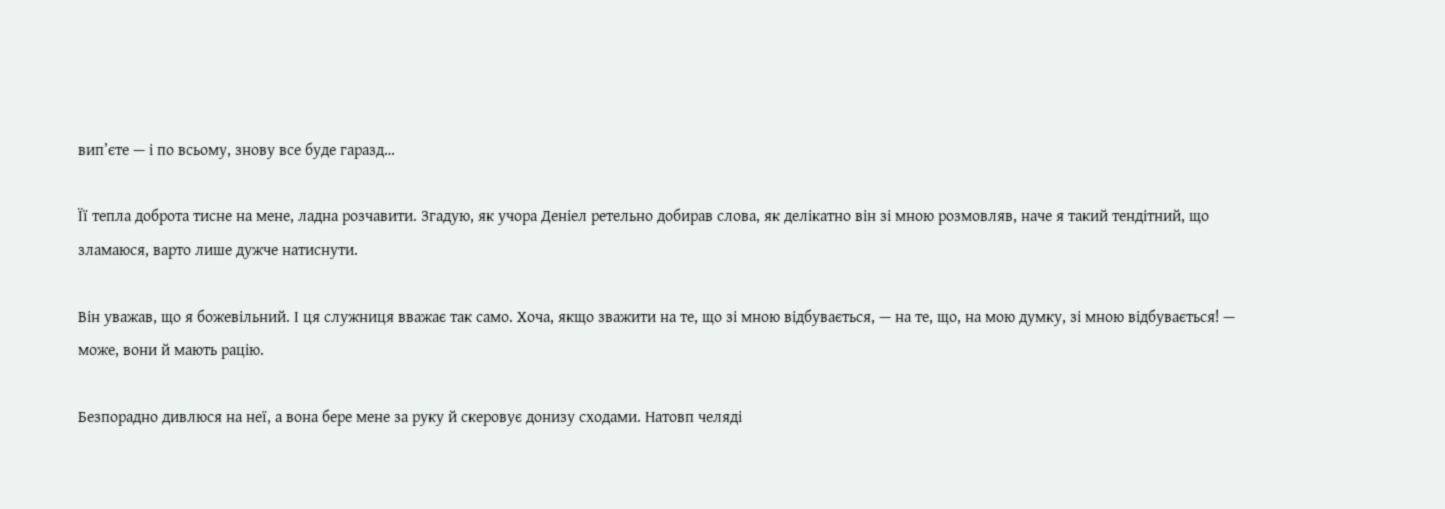вип’єте — і по всьому, знову все буде гаразд…

Її тепла доброта тисне на мене, ладна розчавити. Згадую, як учора Деніел ретельно добирав слова, як делікатно він зі мною розмовляв, наче я такий тендітний, що зламаюся, варто лише дужче натиснути.

Він уважав, що я божевільний. І ця служниця вважає так само. Хоча, якщо зважити на те, що зі мною відбувається, — на те, що, на мою думку, зі мною відбувається! — може, вони й мають рацію.

Безпорадно дивлюся на неї, а вона бере мене за руку й скеровує донизу сходами. Натовп челяді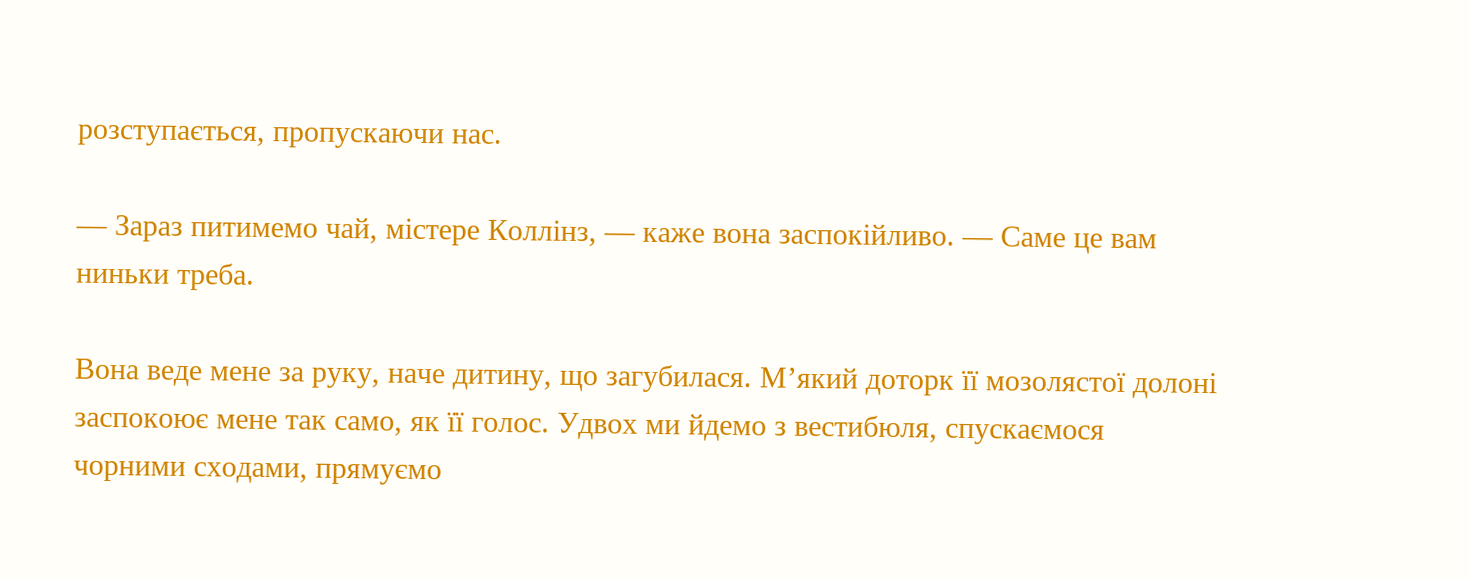розступається, пропускаючи нас.

— Зараз питимемо чай, містере Коллінз, — каже вона заспокійливо. — Саме це вам ниньки треба.

Вона веде мене за руку, наче дитину, що загубилася. М’який доторк її мозолястої долоні заспокоює мене так само, як її голос. Удвох ми йдемо з вестибюля, спускаємося чорними сходами, прямуємо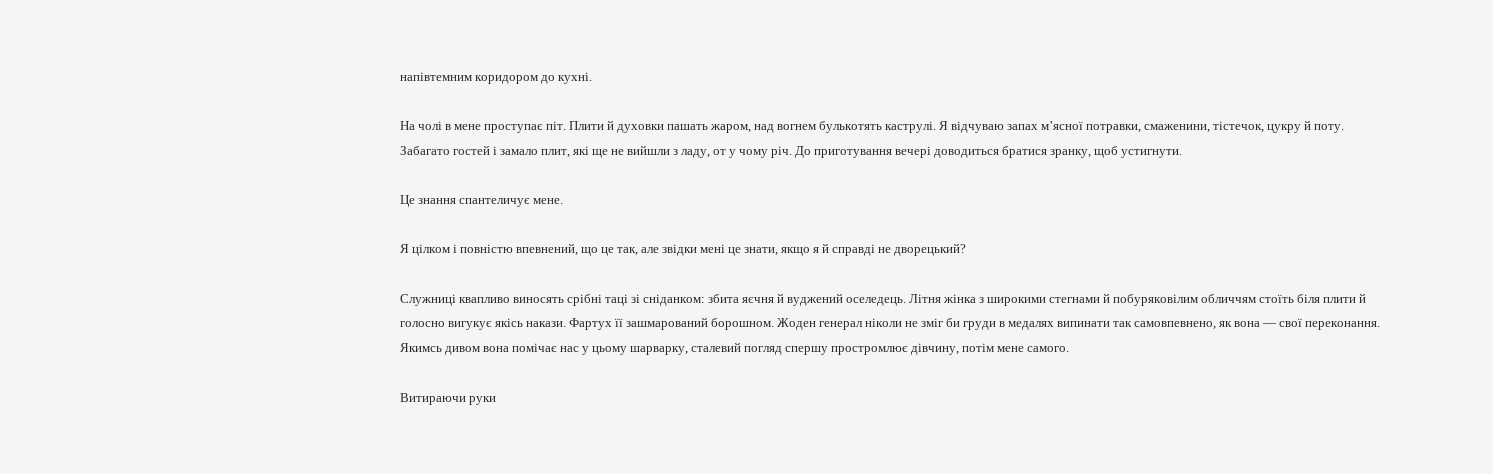напівтемним коридором до кухні.

На чолі в мене проступає піт. Плити й духовки пашать жаром, над вогнем булькотять каструлі. Я відчуваю запах м’ясної потравки, смаженини, тістечок, цукру й поту. Забагато гостей і замало плит, які ще не вийшли з ладу, от у чому річ. До приготування вечері доводиться братися зранку, щоб устигнути.

Це знання спантеличує мене.

Я цілком і повністю впевнений, що це так, але звідки мені це знати, якщо я й справді не дворецький?

Служниці квапливо виносять срібні таці зі сніданком: збита яєчня й вуджений оселедець. Літня жінка з широкими стегнами й побуряковілим обличчям стоїть біля плити й голосно вигукує якісь накази. Фартух її зашмарований борошном. Жоден генерал ніколи не зміг би груди в медалях випинати так самовпевнено, як вона — свої переконання. Якимсь дивом вона помічає нас у цьому шарварку, сталевий погляд спершу простромлює дівчину, потім мене самого.

Витираючи руки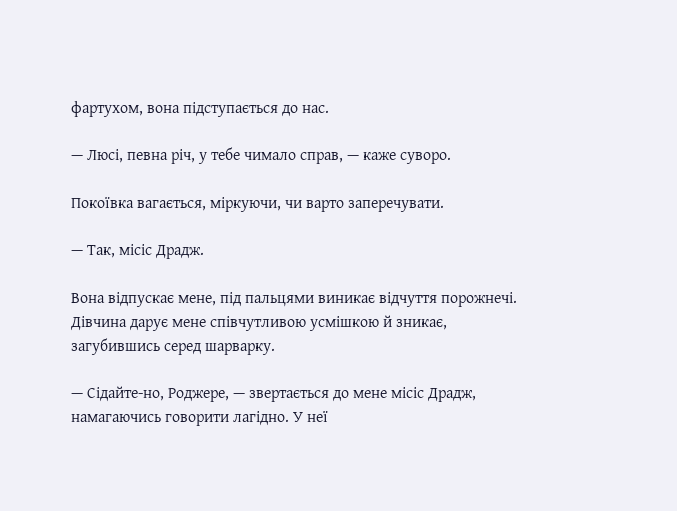фартухом, вона підступається до нас.

— Люсі, певна річ, у тебе чимало справ, — каже суворо.

Покоївка вагається, міркуючи, чи варто заперечувати.

— Так, місіс Драдж.

Вона відпускає мене, під пальцями виникає відчуття порожнечі. Дівчина дарує мене співчутливою усмішкою й зникає, загубившись серед шарварку.

— Сідайте-но, Роджере, — звертається до мене місіс Драдж, намагаючись говорити лагідно. У неї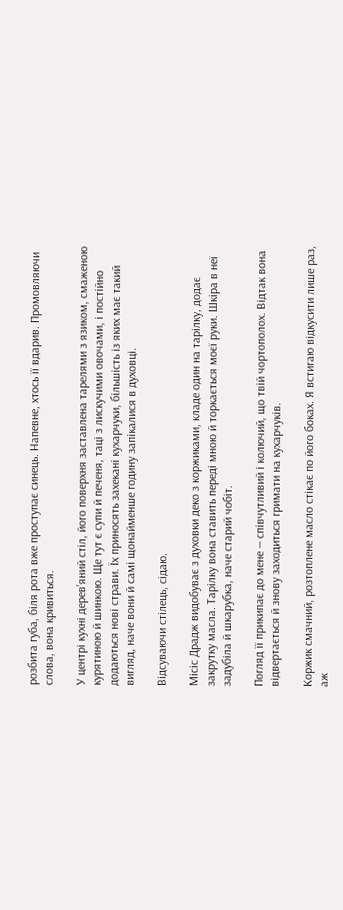розбита губа, біля рота вже проступає синець. Напевне, хтось її вдарив. Промовляючи слова, вона кривиться.

У центрі кухні дерев’яний стіл, його поверхня заставлена тарелями з язиком, смаженою курятиною й шинкою. Ще тут є супи й печеня, таці з лискучими овочами, і постійно додаються нові страви. Їх приносять захекані кухарчуки, більшість із яких має такий вигляд, наче вони й самі щонайменше годину запікалися в духовці.

Відсуваючи стілець, сідаю.

Місіс Драдж видобуває з духовки деко з коржиками, кладе один на тарілку, додає закрутку масла. Тарілку вона ставить переді мною й торкається моєї руки. Шкіра в неї задубіла й шкарубка, наче старий чобіт.

Погляд її прикипає до мене — співчутливий і колючий, що твій чортополох. Відтак вона відвертається й знову заходиться гримати на кухарчуків.

Коржик смачний, розтоплене масло стікає по його боках. Я встигаю відкусити лише раз, аж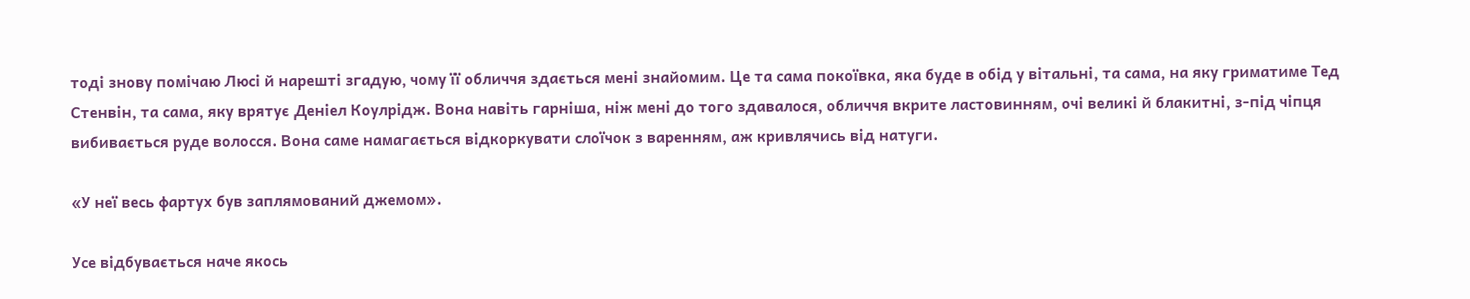тоді знову помічаю Люсі й нарешті згадую, чому її обличчя здається мені знайомим. Це та сама покоївка, яка буде в обід у вітальні, та сама, на яку гриматиме Тед Стенвін, та сама, яку врятує Деніел Коулрідж. Вона навіть гарніша, ніж мені до того здавалося, обличчя вкрите ластовинням, очі великі й блакитні, з-під чіпця вибивається руде волосся. Вона саме намагається відкоркувати слоїчок з варенням, аж кривлячись від натуги.

«У неї весь фартух був заплямований джемом».

Усе відбувається наче якось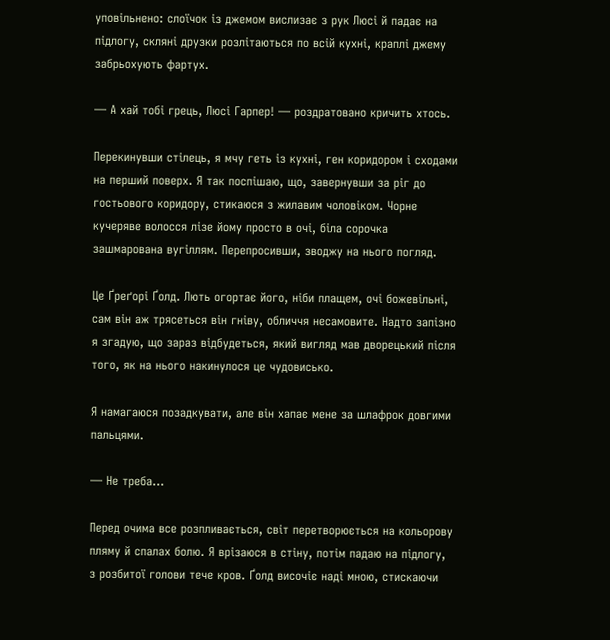уповільнено: слоїчок із джемом вислизає з рук Люсі й падає на підлогу, скляні друзки розлітаються по всій кухні, краплі джему забрьохують фартух.

— А хай тобі грець, Люсі Гарпер! — роздратовано кричить хтось.

Перекинувши стілець, я мчу геть із кухні, ген коридором і сходами на перший поверх. Я так поспішаю, що, завернувши за ріг до гостьового коридору, стикаюся з жилавим чоловіком. Чорне кучеряве волосся лізе йому просто в очі, біла сорочка зашмарована вугіллям. Перепросивши, зводжу на нього погляд.

Це Ґреґорі Ґолд. Лють огортає його, ніби плащем, очі божевільні, сам він аж трясеться він гніву, обличчя несамовите. Надто запізно я згадую, що зараз відбудеться, який вигляд мав дворецький після того, як на нього накинулося це чудовисько.

Я намагаюся позадкувати, але він хапає мене за шлафрок довгими пальцями.

— Не треба…

Перед очима все розпливається, світ перетворюється на кольорову пляму й спалах болю. Я врізаюся в стіну, потім падаю на підлогу, з розбитої голови тече кров. Ґолд височіє наді мною, стискаючи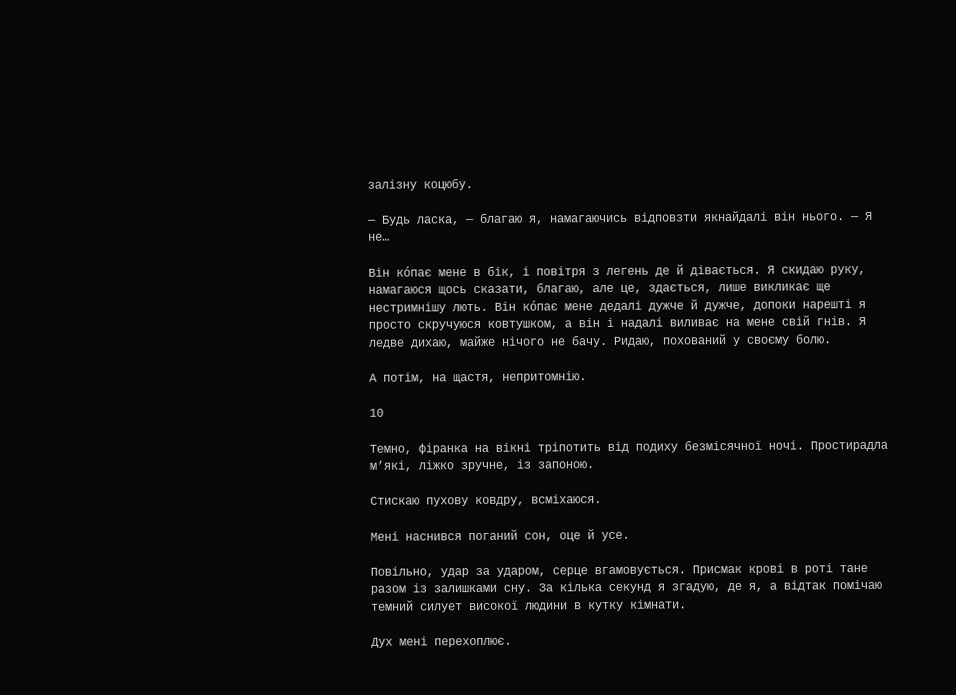залізну коцюбу.

— Будь ласка, — благаю я, намагаючись відповзти якнайдалі він нього. — Я не…

Він кóпає мене в бік, і повітря з легень де й дівається. Я скидаю руку, намагаюся щось сказати, благаю, але це, здається, лише викликає ще нестримнішу лють. Він кóпає мене дедалі дужче й дужче, допоки нарешті я просто скручуюся ковтушком, а він і надалі виливає на мене свій гнів. Я ледве дихаю, майже нічого не бачу. Ридаю, похований у своєму болю.

А потім, на щастя, непритомнію.

10

Темно, фіранка на вікні тріпотить від подиху безмісячної ночі. Простирадла м’які, ліжко зручне, із запоною.

Стискаю пухову ковдру, всміхаюся.

Мені наснився поганий сон, оце й усе.

Повільно, удар за ударом, серце вгамовується. Присмак крові в роті тане разом із залишками сну. За кілька секунд я згадую, де я, а відтак помічаю темний силует високої людини в кутку кімнати.

Дух мені перехоплює.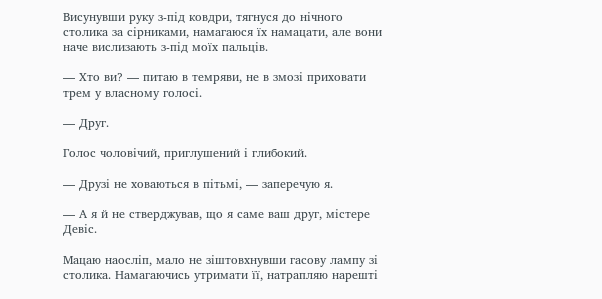Висунувши руку з-під ковдри, тягнуся до нічного столика за сірниками, намагаюся їх намацати, але вони наче вислизають з-під моїх пальців.

— Хто ви? — питаю в темряви, не в змозі приховати трем у власному голосі.

— Друг.

Голос чоловічий, приглушений і глибокий.

— Друзі не ховаються в пітьмі, — заперечую я.

— А я й не стверджував, що я саме ваш друг, містере Девіс.

Мацаю наосліп, мало не зіштовхнувши гасову лампу зі столика. Намагаючись утримати її, натрапляю нарешті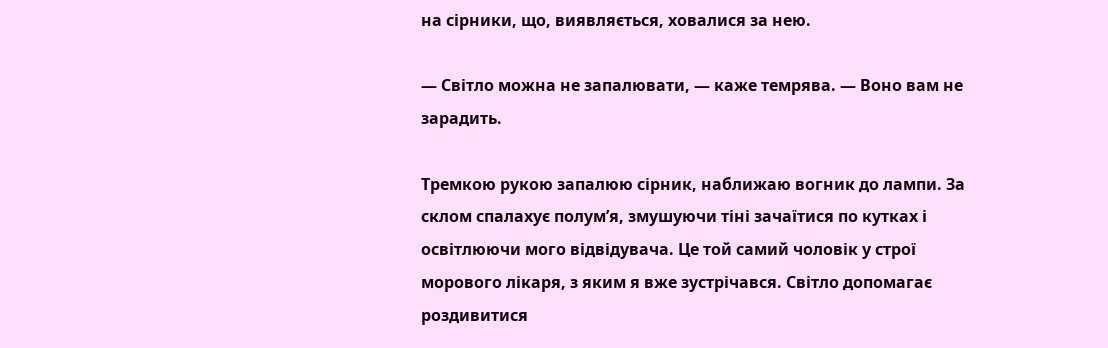на сірники, що, виявляється, ховалися за нею.

— Світло можна не запалювати, — каже темрява. — Воно вам не зарадить.

Тремкою рукою запалюю сірник, наближаю вогник до лампи. За склом спалахує полум’я, змушуючи тіні зачаїтися по кутках і освітлюючи мого відвідувача. Це той самий чоловік у строї морового лікаря, з яким я вже зустрічався. Світло допомагає роздивитися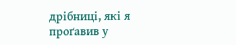дрібниці, які я проґавив у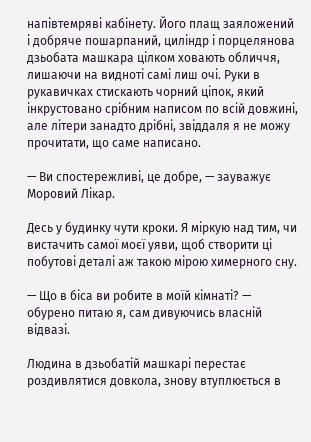напівтемряві кабінету. Його плащ заяложений і добряче пошарпаний, циліндр і порцелянова дзьобата машкара цілком ховають обличчя, лишаючи на видноті самі лиш очі. Руки в рукавичках стискають чорний ціпок, який інкрустовано срібним написом по всій довжині, але літери занадто дрібні, звіддаля я не можу прочитати, що саме написано.

— Ви спостережливі, це добре, — зауважує Моровий Лікар.

Десь у будинку чути кроки. Я міркую над тим, чи вистачить самої моєї уяви, щоб створити ці побутові деталі аж такою мірою химерного сну.

— Що в біса ви робите в моїй кімнаті? — обурено питаю я, сам дивуючись власній відвазі.

Людина в дзьобатій машкарі перестає роздивлятися довкола, знову втуплюється в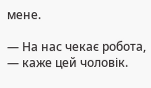мене.

— На нас чекає робота, — каже цей чоловік.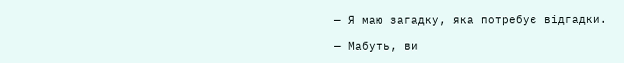— Я маю загадку, яка потребує відгадки.

— Мабуть, ви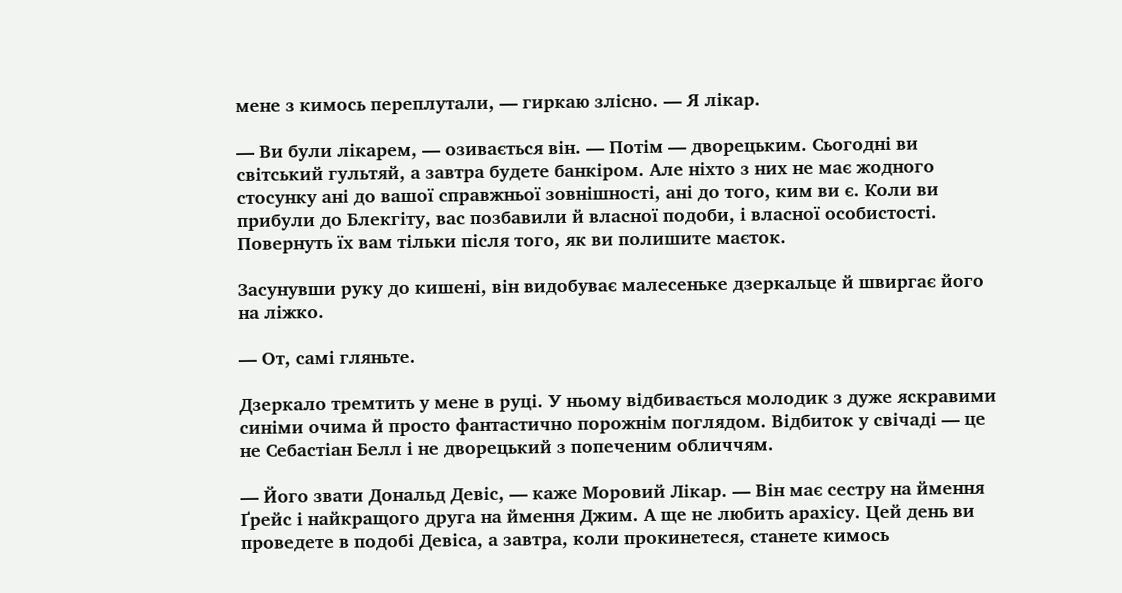мене з кимось переплутали, — гиркаю злісно. — Я лікар.

— Ви були лікарем, — озивається він. — Потім — дворецьким. Сьогодні ви світський гультяй, а завтра будете банкіром. Але ніхто з них не має жодного стосунку ані до вашої справжньої зовнішності, ані до того, ким ви є. Коли ви прибули до Блекгіту, вас позбавили й власної подоби, і власної особистості. Повернуть їх вам тільки після того, як ви полишите маєток.

Засунувши руку до кишені, він видобуває малесеньке дзеркальце й швиргає його на ліжко.

— От, самі гляньте.

Дзеркало тремтить у мене в руці. У ньому відбивається молодик з дуже яскравими синіми очима й просто фантастично порожнім поглядом. Відбиток у свічаді — це не Себастіан Белл і не дворецький з попеченим обличчям.

— Його звати Дональд Девіс, — каже Моровий Лікар. — Він має сестру на ймення Ґрейс і найкращого друга на ймення Джим. А ще не любить арахісу. Цей день ви проведете в подобі Девіса, а завтра, коли прокинетеся, станете кимось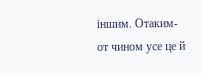іншим. Отаким-от чином усе це й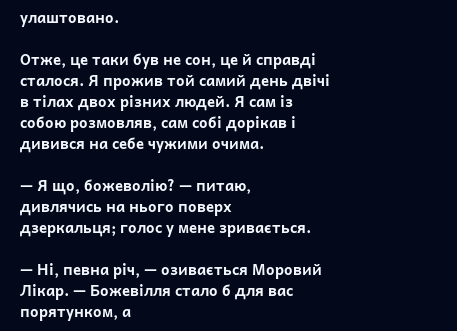улаштовано.

Отже, це таки був не сон, це й справді сталося. Я прожив той самий день двічі в тілах двох різних людей. Я сам із собою розмовляв, сам собі дорікав і дивився на себе чужими очима.

— Я що, божеволію? — питаю, дивлячись на нього поверх дзеркальця; голос у мене зривається.

— Ні, певна річ, — озивається Моровий Лікар. — Божевілля стало б для вас порятунком, а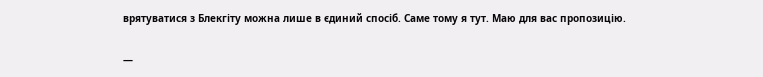врятуватися з Блекгіту можна лише в єдиний спосіб. Саме тому я тут. Маю для вас пропозицію.

—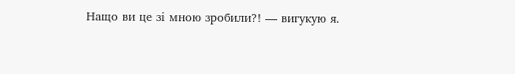Нащо ви це зі мною зробили?! — вигукую я.